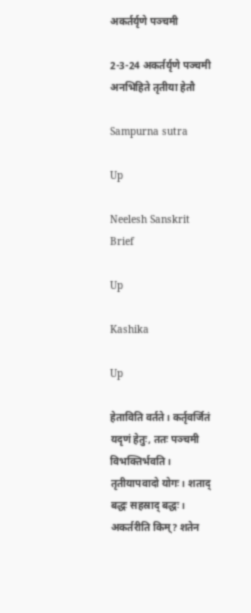अकर्तर्यृणे पञ्चमी

2-3-24 अकर्तर्यृणे पञ्चमी अनभिहिते तृतीया हेतौ

Sampurna sutra

Up

Neelesh Sanskrit Brief

Up

Kashika

Up

हेताविति वर्तते। कर्तृवर्जितं यदृणं हेतुः, ततः पञ्चमी विभक्तिर्भवति। तृतीयापवादो योगः। शताद् बद्धः सहस्राद् बद्धः। अकर्तरीति किम्? शतेन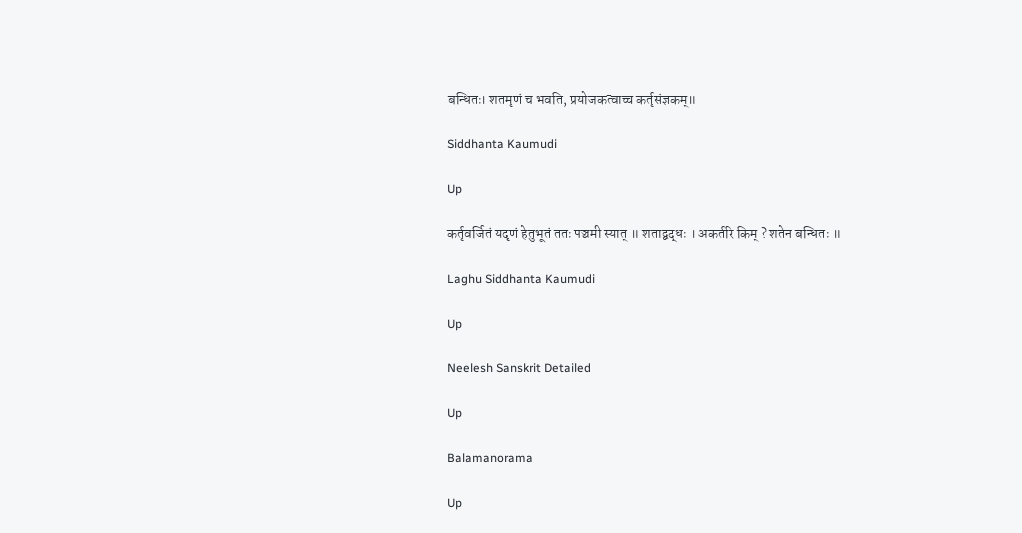बन्धितः। शतमृणं च भवति, प्रयोजकत्वाच्च कर्तृसंज्ञकम्॥

Siddhanta Kaumudi

Up

कर्तृवर्जितं यदृणं हेतुभूतं ततः पञ्चमी स्यात् ॥ शताद्बद्धः । अकर्तरि किम् ? शतेन बन्धितः ॥

Laghu Siddhanta Kaumudi

Up

Neelesh Sanskrit Detailed

Up

Balamanorama

Up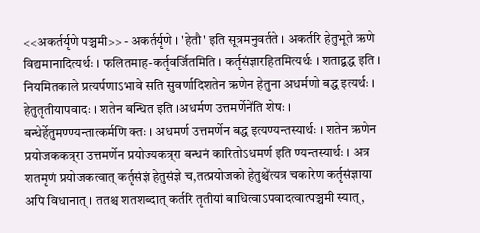<<अकर्तर्यृणे पञ्चमी>> - अकर्तर्यृणे । 'हेतौ' इति सूत्रमनुवर्तते । अकर्तरि हेतुभूते ऋणे विद्यमानादित्यर्थः । फलितमाह-कर्तृवर्जितमिति । कर्तृसंज्ञारहितमित्यर्थः । शताद्बद्ध इति । नियमितकाले प्रत्यर्पणाऽभावे सति सुवर्णादिशतेन ऋणेन हेतुना अधर्मणो बद्ध इत्यर्थः । हेतुतृतीयापवादः । शतेन बन्धित इति ।अधर्मण उत्तमर्णेने॑ति शेषः । बन्धेर्हेतुमण्ण्यन्तात्कर्मणि क्तः । अधमर्ण उत्तमर्णेन बद्ध इत्यण्यन्तस्यार्थः । शतेन ऋणेन प्रयोजककत्र्रा उत्तमर्णेन प्रयोज्यकत्र्रा बन्धनं कारितोऽधमर्ण इति ण्यन्तस्यार्थः । अत्र शतमृणं प्रयोजकत्वात् कर्तृसंज्ञं हेतुसंज्ञे च,तत्प्रयोजको हेतुश्चे॑त्यत्र चकारेण कर्तृसंज्ञाया अपि विधानात् । ततश्च शतशब्दात् कर्तरि तृतीयां बाधित्वाऽपवादत्वात्पञ्चमी स्यात्,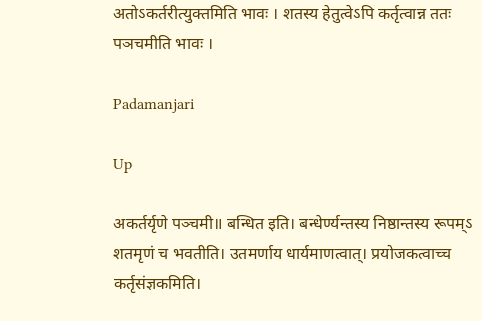अतोऽकर्तरीत्युक्तमिति भावः । शतस्य हेतुत्वेऽपि कर्तृत्वान्न ततः पञचमीति भावः ।

Padamanjari

Up

अकर्तर्यृणे पञ्चमी॥ बन्धित इति। बन्धेर्ण्यन्तस्य निष्ठान्तस्य रूपम्ऽ शतमृणं च भवतीति। उतमर्णाय धार्यमाणत्वात्। प्रयोजकत्वाच्च कर्तृसंज्ञकमिति।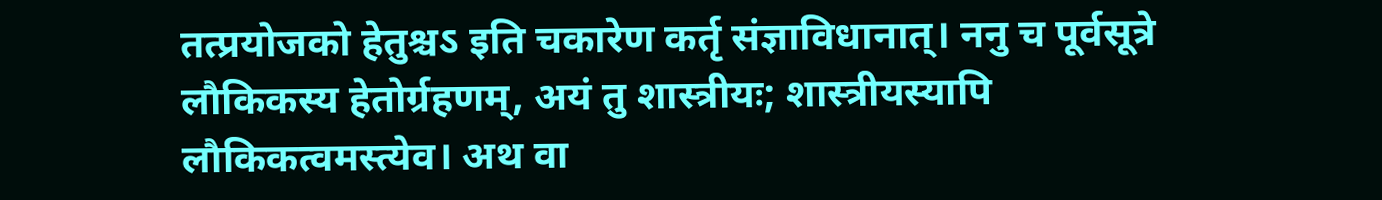तत्प्रयोजको हेतुश्चऽ इति चकारेण कर्तृ संज्ञाविधानात्। ननु च पूर्वसूत्रे लौकिकस्य हेतोर्ग्रहणम्, अयं तु शास्त्रीयः; शास्त्रीयस्यापि लौकिकत्वमस्त्येव। अथ वा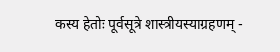कस्य हेतोः पूर्वसूत्रे शास्त्रीयस्याग्रहणम् -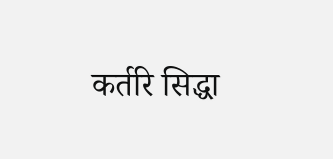कर्तरि सिद्धा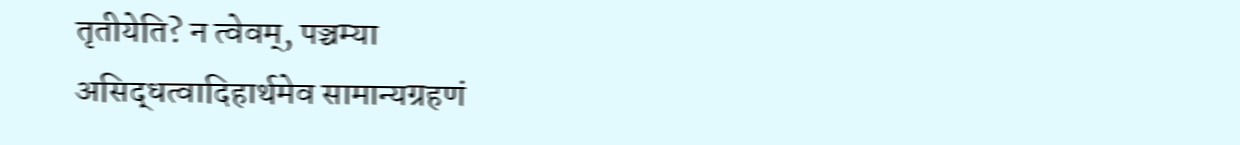तृतीयेति? न त्वेवम्, पञ्चम्या असिद्धत्वादिहार्थमेव सामान्यग्रहणं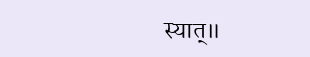स्यात्॥